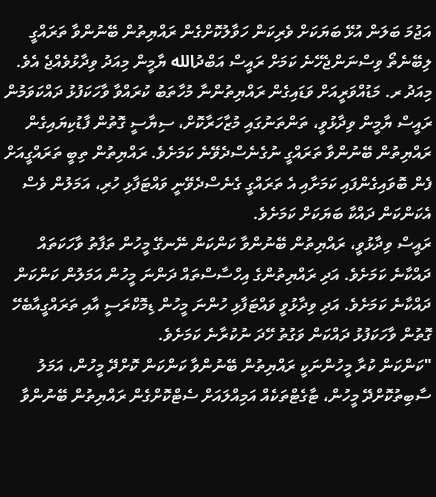އަޖުމަ ބަލަން އުޅޭ ބަޔަކަށް ވެރިކަން ހަވާލުކޮށްގެން ރައްޔިތުން ބޭނުންވާ ތަރައްގީ ލިބޭނެތޯ ވިސްނަންޖެހޭނެ ކަމަށް ރައީސް އަބްދުالله ޔާމީން މިއަދު ވިދާޅުވެއްޖެ އެވެ.
މިއަދު ރ. މަޑުއްވަރީއަށް ވަޑައިގެން ރައްޔިތުންނާ މުހާތަބު ކުރައްވާ ވާހަކަފުޅު ދައްކަވަމުން ރައީސް ޔާމީން ވިދާޅުވީ، ތަންތަނުގައި މުޒާހަރާކޮށް، ސިޔާސީ ގޮތުން ފާޑުކިޔައިގެން ރައްޔިތުން ބޭނުންވާ ތަރައްގީ ނުގެނެސްދެވޭނެ ކަމަށެވެ. ރައްޔިތުން ތިބީ ތަރައްގީއަށް ފެން ބޮވައިގެންފައި ކަމަށާއި އެ ތަރައްގީ ގެނެސްދެވޭނީ ވައްޓަފާޅި ހުރި، އަމަލުން ވެސް އެކަންކަން ދައްކާ ބަޔަކަށް ކަމަށެވެ.
ރައީސް ވިދާޅުވީ، ރައްޔިތުން ބޭނުންވާ ކަންކަން ނޭނގޭ މީހުން ތަފާތު ވާހަކަތައް ދައްކާނެ ކަމަށެވެ. އަދި ރައްޔިތުންގެ އިހްސާސްތައް ދަންނަ މީހުން އަމަލުން ކަންކަން ދައްކާނެ ކަމަށެވެ. އަދި ވިދާޅުވީ ވައްޓަފާޅި ހުންނަ މީހުން ޑިމޮކްރަސީ އާއި ތަރައްގީއާބެހޭ ގޮތުން ވާހަކަފުޅު ދައްކަން ވަގުތު ހޭދަ ނުކުރާނެ ކަމަށެވެ.
"ކަންކަން ކުރާ މީހުންނަކީ ރައްޔިތުން ބޭނުންވާ ކަންކަން ކޮށްދޭ މީހުން، އަމަލު ސާބިތުކޮށްދޭ މީހުން، ޓާގެޓްތަކެއް އަމިއްލައަށް ސެޓްކޮށްގެން ރައްޔިތުން ބޭނުންވާ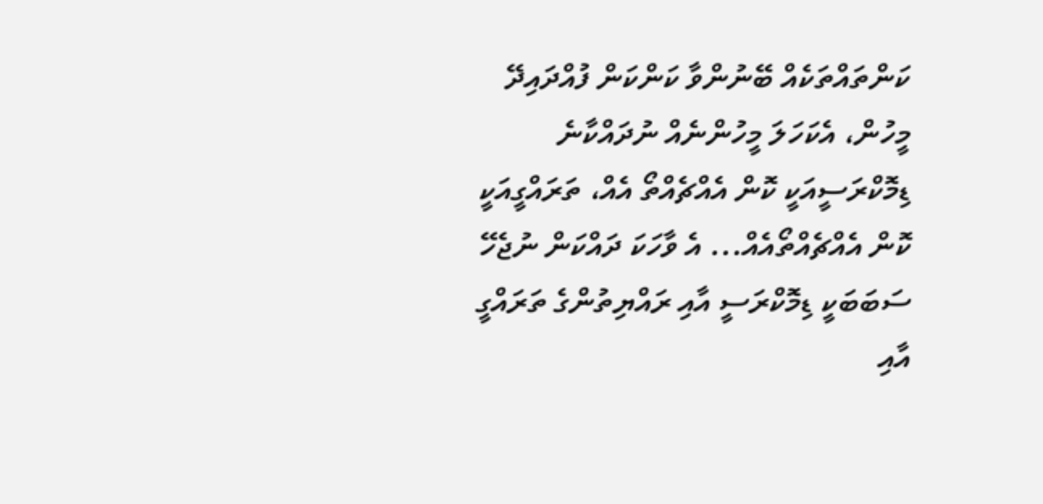ކަންތައްތަކެއް ބޭނުންވާ ކަންކަން ފުއްދައިދޭ މީހުން، އެކަހަލަ މީހުންނެއް ނުދައްކާނެ ޑިމޮކްރަސީއަކީ ކޮން އެއްޗެއްތޯ އެއް، ތަރައްގީއަކީ ކޮން އެއްޗެއްތޯއެއް... އެ ވާހަކަ ދައްކަން ނުޖެހޭ ސަބަބަކީ ޑިމޮކްރަސީ އާއި ރައްޔިތުންގެ ތަރައްގީ އާއި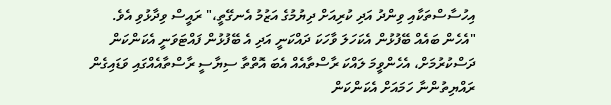އިހުސާސްތަކާއި ވިންދު އަދި ކުރިއަށް ދިޔުމުގެ އަޒުމު އެނގޭތީ،" ރައީސް ވިދާޅުވި އެވެ.
"އެހެން ބައެއް ބޭފުޅުން އެކަހަލަ ވާހަކަ ދައްކަނީ އަދި އެ ބޭފުޅުން ފައްޓަވަނީ އެކަންކަން ދަސްކުރުމަށް، އެހެންވީމަ ލައްކަ ރާސްތާއެއް އެބަ އޮތްތާ ސިޔާސީ ރާސްތާއެއްގައި ވަޑައިގެން ރައްޔިތުންނާ ހަމައަށް އެކަންކަން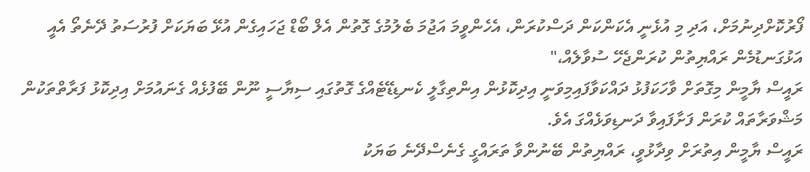ފޯރުކޮށްދިނުމަށް، އަދި މި އުޅެނީ އެކަންކަން ދަސްކުރަން، އެހެންވީމަ އަޖުމަ ބެލުމުގެ ގޮތުން އެލް ބޯޑް ޖަހައިގެން އުޅޭ ބަޔަކަށް ފުރުސަތު ދޭނެތޯ އެއީ އަޅުގަނޑުމެން ރައްޔިތުން ކުރަންޖެހޭ ސުވާލެއް،"
ރައީސް ޔާމީން މިގޮތަށް ވާހަކަފުޅު ދައްކަވާފައިމިވަނީ އިދިކޮޅުން އިންތިގާލީ ކެނޑިޑޭޓެއްގެ ގޮތުގައި ސިޔާސީ ނޫން ބޭފުޅެއް ގެނައުމަށް އިދިކޮޅު ފަރާތްތަކުން މަޝްވަރާތައް ކުރަން ފަށާފައިވާ ދަނޑިވަޅެއްގަ އެވެ.
ރައީސް ޔާމީން އިތުރަށް ވިދާޅުވީ، ރައްޔިތުން ބޭނުންވާ ތަރައްގީ ގެނެސްދޭނެ ބަޔަކު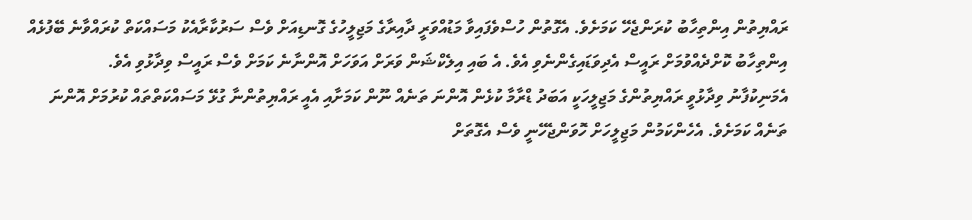ރައްޔިތުން އިންތިހާބު ކުރަންޖެހޭ ކަމަށެވެ. އެގޮތުން ހުސްވެފައިވާ މަޑުއްވަރީ ދާއިރާގެ މަޖިލީހުގެ ގޮނޑިއަށް ވެސް ސަރުކާރާއެކު މަސައްކަތް ކުރައްވާނެ ބޭފުޅެއް އިންތިހާބު ކޮށްދެއްވުމަށް ރައީސް އެދިވަޑައިގެންނެވި އެވެ. އެ ބައި އިލެކްޝަން ވަރަށް އަވަހަށް އޮންނާނެ ކަމަށް ވެސް ރައީސް ވިދާޅުވި އެވެ.
އެމަނިކުފާނު ވިދާޅުވީ ރައްޔިތުންގެ މަޖިލީހަކީ އަބަދު ޑްރާމާ ކުޅެން އޮންނަ ތަނެއް ނޫން ކަމަށާއި އެއީ ރައްޔިތުންނާ ގުޅޭ މަސައްކަތްތައް ކުރުމަށް އޮންނަ ތަނެއް ކަމަށެވެ. އެހެންކަމުން މަޖިލީހަށް ހޮވަންޖެހޭނީ ވެސް އެގޮތަށް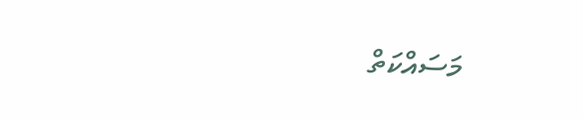މަސައްކަތް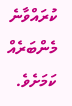ކުރައްވާނެ މެންބަރެއް ކަމަށެވެ.